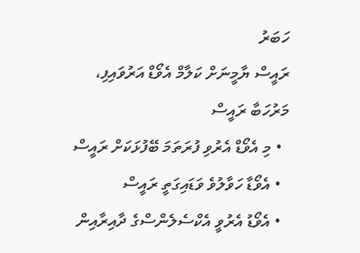ހަބަރު
ރައީސް ޔާމީނަށް ކަލާމް އެވޯޑް އަރުވައިފި، މަރުހަބާ ރައީސް
  • މި އެވޯޑް އެރުވި ފުރަތަމަ ބޭފުޅަކަށް ރައީސް
  • އެވޯޑާ ހަވާލުވެ ވަޑައިގަތީ ރައީސް
  • އެވޯޑު އެރުވީ އެކްސެލެންސްގެ ދާއިރާއިން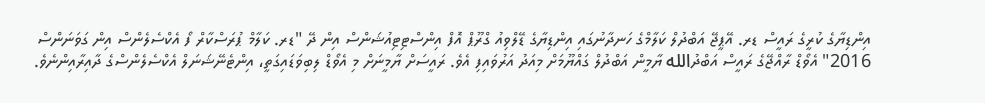އިންޑިޔާގެ ކުރީގެ ރައީސް ޑރ. އޭޕީޖޭ އަބްދުލް ކަލާމްގެ ހަނދާނުގައި އިންޑިޔާގެ ޑޭލްވިއު ގްރޫޕް އޮފް އިންސްޓިޓިއުޝަންސް އިން ދޭ "ޑރ. ކަލާމް ޕުރަސްކާރް ފޯ އެކްސެލެންސް އިން ގަވަނަންސް 2016" އެވޯޑް ރާއްޖޭގެ ރައީސް އަބްދުالله ޔާމީން އަބްދުލް ގައްޔޫމަށް މިއަދު އަރުވައިފި އެވެ. ރައީސަށް ޔާމީނަށް މި އެވޯޑް ލިބިވަޑައިގަތީ، އިންޓެނޭޝަނަލް އެކްސެލެންސްގެ ދާއިރާއިންނެވެ.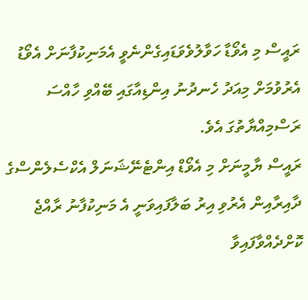ރައީސް މި އެވޯޑާ ހަވާލުވެވަޑައިގެންނެވީ އެމަނިކުފާނަށް އެވޯޑު އެރުވުމަށް މިއަދު ހެނދުނު އިންޑިއާގައި ބޭއްވި ހާއްސަ ރަސްމިއްޔާތުގަ އެވެ.
ރައީސް ޔާމީނަށް މި އެވޯޑް އިންޓެނޭޝަނަލް އެކްސެލެންސްގެ ދާއިރާއިން އެރުވި އިރު ބަލާފައިވަނީ އެ މަނިކުފާނު ރާއްޖެ ކޮށްދެއްވާފައިވާ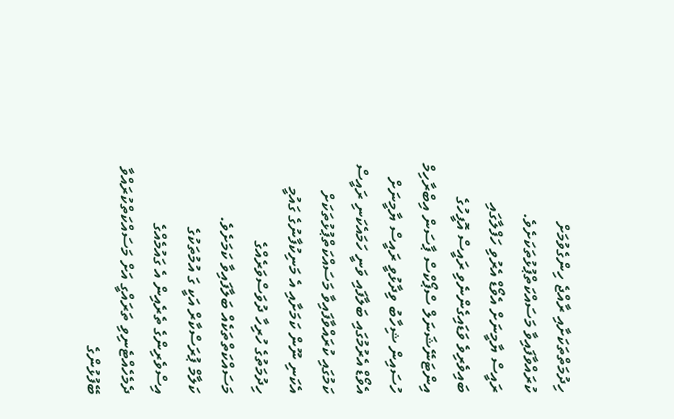ހިދުމަތްތަކަށާއި ރާއްޖެ ހިންގެވުމަށް ކުރައްވާފައިވާ މަސައްކަތްޕުޅުތަކަށެވެ.
ރައީސް ޔާމީނަށް އެވޯޑް އެރުވި ހަފްލާގައި ބައިވެރިވެ ވަޑައިގެންނެވި ރައީސް އޮފީހުގެ އިންޓަނޭޝަނަލް ސްޕޯކްސް ޕާސަން އިބްރާހިމް ހުސައިން ޝިހާބު ވިދާޅުވީ ރައީސް ޔާމީނަށް އެވޯޑް އެރުމުގައި ބަލާފައި ވަނީ ހަމައެކަނި ރައީސް ކަމުގައި ކުރައްވާފައިވާ މަސައްކަތްޕުޅުތަކަށް އެކަނި ނޫން ކަމަށާއި އެ މަނިކުފާނުގެ ގައުމީ ހިދުމަތުގެ ހުރިހާ ދުވަސްވަރެއްގެ މަސައްކަތްތަކެއް ބަލާފައިވާ ކަމަށެވެ.
ކަލާމް ޕުރަސްކާރް އަކީ ގަ އުމުތަކުގެ އިސްވެރިންގެ ތެރެއިން އެ ގައުމެއްގެ ދެމެހެއްޓެނިވި ތަރައްގީ އަށް މަސައްކަތްކުރައްވާ ބޭފުޅުންގެ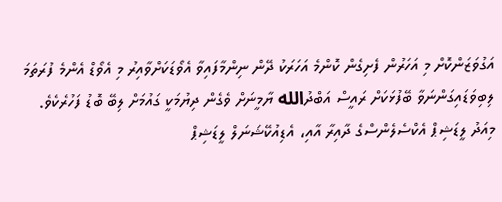އަގުވަޒަންކޮށް މި އަހަރުން ފެށިގެން ކޮންމެ އަހަރަކު ދޭން ނިންމާފައިވާ އެވޯޑަކަށްވާއިރު މި އެވޯޑް އެންމެ ފުރަތަމަ ލިބިވަޑައިގަންނަވާ ބޭފުޅަކަށް ރައީސް އަބްދުالله ޔާމީނަށް ވެގެން ދިޔުމަކީ ގައުމަށް ލިބޭ ބޮޑު ފަހުރެކެވެ.
މިއަދު ލީޑަޝިޕް އެކްސެލެންސްގެ ދާއިރާ އާއި، އެޑިއުކޭޝަނަލް ލީޑަޝިޕް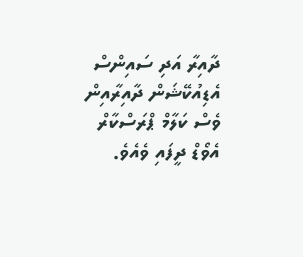ދާއިރާ އަދި ސައިންސް އެޑިއުކޭޝަން ދާއިރާއިން ވެސް ކަލާމް ޕްރަސްކާރް އެވޯޑް ދީފައި ވެއެވެ.